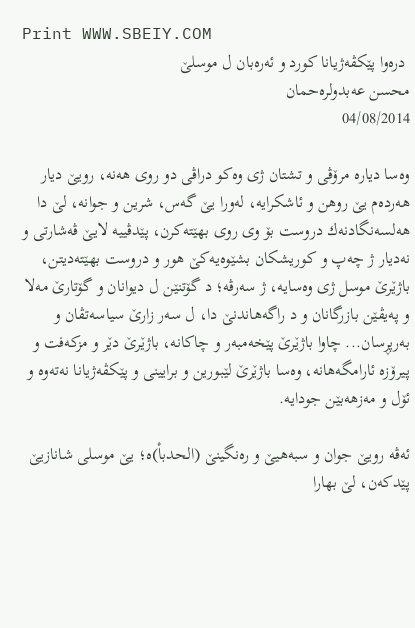Print WWW.SBEIY.COM
 دره‌وا پێكڤه‌ژیانا كورد و ئه‌ره‌بان ل موسلێ‌
محسن عه‌بدولره‌حمان
04/08/2014

وه‌سا دیاره‌ مرۆڤی‌ و تشتان ژی‌ وه‌كو دراڤی‌ دو روی هه‌نه‌، رویێ‌ دیار هه‌رده‌م یێ‌ روهن و ئاشكرایه‌، له‌ورا یێ‌ گه‌س، شرین و جوانه‌، لێ‌ دا هه‌لسه‌نگادنه‌ك دروست بۆ وی‌ روی‌ بهێته‌كرن، پێدڤییه‌ لایێ‌ ڤه‌شارتی‌ و نه‌دیار ژ چه‌پ و كوریشكان بشێوه‌یه‌كێ‌ هور و دروست بهێته‌دیتن، باژێرێ‌ موسل ژی‌ وه‌سایه‌، ژ سه‌رڤه‌؛ د گۆتنێن ل دیوانان و گۆتارێ مه‌لا و په‌یڤێن بازرگانان و د راگه‌هاندنێ‌ دا، ل سه‌ر زارێ‌ سیاسه‌تڤان و به‌رپڕسان... چاوا باژێرێ‌ پێخه‌مبه‌ر و چاكانه‌، باژێرێ‌ دێر و مزكه‌فت و پیرۆزه‌ ئارامگه‌هانه‌، وه‌سا باژێرێ‌ لێبورین و برایینی‌ و پێكڤه‌ژیانا نه‌ته‌وه‌ و ئۆل و مه‌زهه‌بێن جودایه‌.

ئه‌ڤه‌ رویێ‌ جوان و سبه‌هیێ‌ و ره‌نگینێ‌ (الحدباْ)ه‌؛ یێ‌ موسلی‌ شانازیێ‌ پێدكه‌ن، لێ‌ بهارا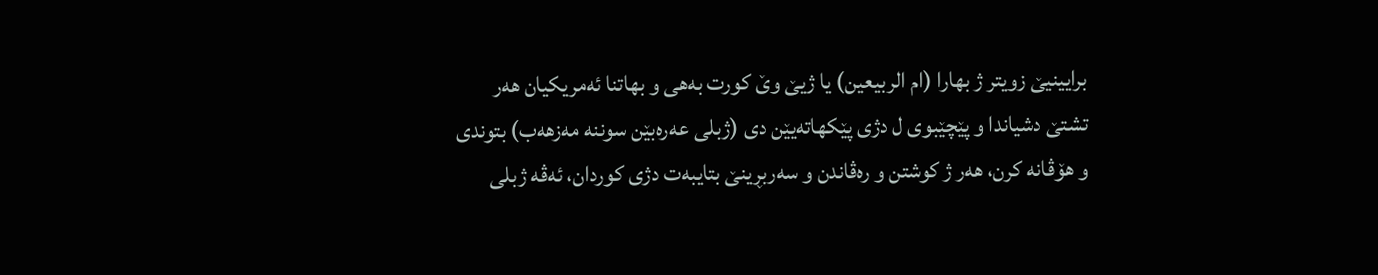برایینیێ‌ زویتر ژ بهارا (ام الربیعین) یا ژیێ‌ وێ‌ كورت به‌هی‌ و بهاتنا ئه‌مریكیان هه‌ر تشتێ‌ دشیاندا و پێچێبوی‌ ل دژی‌ پێكهاته‌یێن دی‌ (ژبلی‌ عه‌ره‌بێن سوننه‌ مه‌زهه‌ب) بتوندی‌ و هۆڤانه‌ كرن، هه‌ر ژ كوشتن و ره‌ڤاندن و سه‌ربڕینێ‌ بتایبه‌ت دژی‌ كوردان، ئه‌ڤه‌ ژبلی‌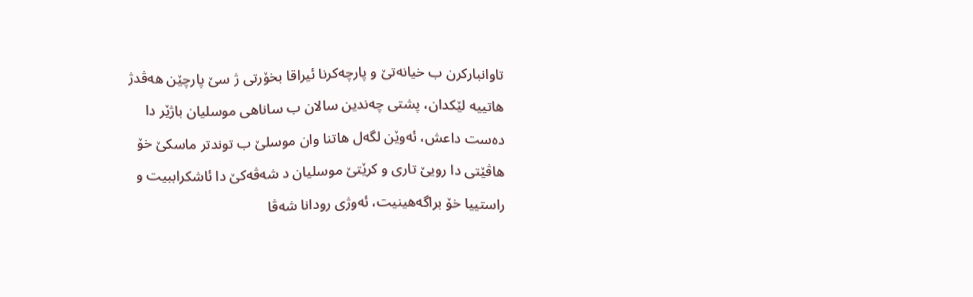تاوانباركرن ب خیانه‌تێ‌ و پارچه‌كرنا ئیراقا بخۆرتی‌ ژ سێ‌ پارچێن هه‌ڤدژ هاتییه‌ لێكدان، پشتی‌ چه‌ندین سالان ب ساناهی‌ موسلیان باژێر دا ده‌ست داعش، ئه‌وێن لگه‌ل هاتنا وان موسلێ‌ ب توندتر ماسكێ‌ خۆ هاڤێتی‌ دا رویێ‌ تاری‌ و كرێتێ‌ موسلیان د شه‌ڤه‌كێ‌ دا ئاشكراببیت و راستییا خۆ براگه‌هینیت، ئه‌وژی‌ رودانا شه‌ڤا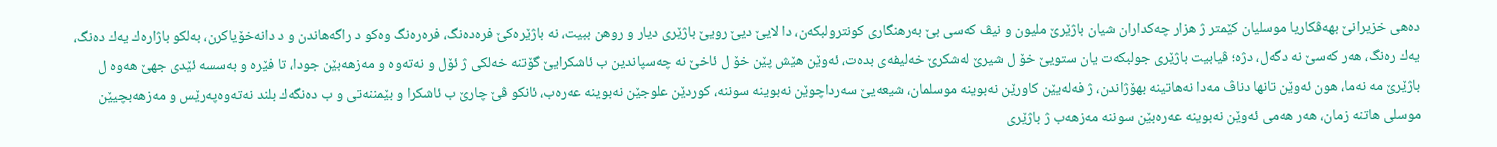ده‌هی‌ خزیرانێ‌ بهه‌ڤكاریا موسلیان كێمتر ژ هزار چه‌كداران شیان باژێرێ‌ ملیون و نیڤ كه‌سی‌ بێ‌ به‌رهنگاری‌ كونترولبكه‌ن، دا لایێ‌ دیێ‌ رویێ‌ باژێری‌ دیار و روهن ببیت، نه‌ باژێره‌كێ‌ فره‌ده‌نگ، فره‌ره‌نگ وه‌كو د راگه‌هاندن و د دانه‌خۆیاكرن، به‌لكو باژاره‌ك یه‌ك ده‌نگ، یه‌ك ره‌نگ، هه‌ر كه‌سێ‌ نه‌ دگه‌ل، دژه‌؛ ڤیابیت باژێری‌ جولبكه‌ت یان ستویێ‌ خۆ ل شیرێ‌ له‌شكرێ‌ خه‌لیفه‌ی‌ بده‌ت، ئه‌وێن هێش پێن خۆ ل ئاخێ‌ نه‌ چه‌سپاندین ب ئاشكرایێ‌ گۆتنه‌ خه‌لكی‌ ژ ئۆل و نه‌ته‌وه‌ و مه‌زهه‌بێن جودا، تا فێره‌ و به‌سسه‌ ئێدی‌ جهێ‌ هه‌وه‌ ل باژێرێ‌ مه‌ نه‌ما، هون ئه‌وێن تانها دناڤ مه‌دا نه‌هاتینه‌ بهۆژاندن، ژ فه‌له‌یێن كاورێن نه‌بوینه‌ موسلمان، شیعه‌یێ سه‌رداچوێن نه‌بوینه‌ سوننه‌، كوردێن علوجێن نه‌بوینه‌ عه‌ره‌ب، ئانكو ڤێ‌ چارێ‌ ب ئاشكرا و بێمننه‌تی‌ و ب ده‌نگه‌ك بلند نه‌ته‌وه‌په‌رێس و مه‌زهه‌بچیێن موسلی‌ هاتنه‌ زمان، هه‌ر هه‌می‌ ئه‌وێن نه‌بوینه‌ عه‌ره‌بێن سوننه‌ مه‌زهه‌ب ژ باژێری‌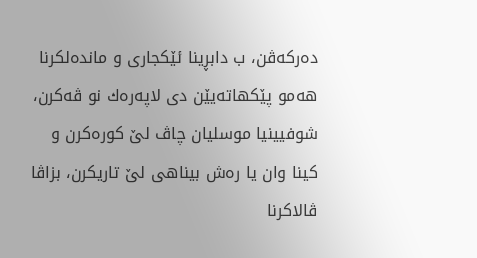ده‌ركه‌ڤن، ب دابڕینا ئێكجاری‌ و مانده‌لكرنا هه‌مو پێكهاته‌یێن دی‌ لاپه‌ره‌ك نو ڤه‌كرن، شوفیینیا موسلیان چاڤ لێ‌ كوره‌كرن و كینا وان یا ره‌ش بیناهی‌ لێ‌ تاریكرن، بزاڤا ڤالاكرنا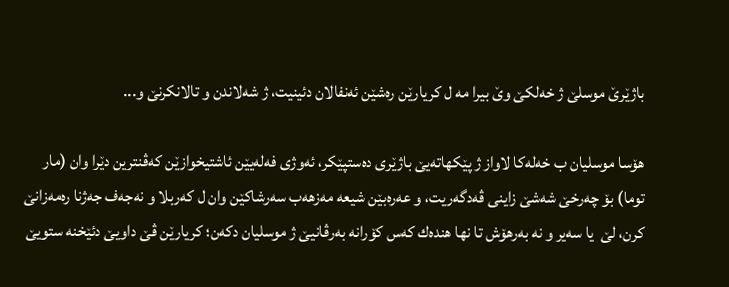باژێرێ‌ موسلێ‌ ژ خه‌لكێ‌ وێ‌ بیرا مه‌ ل كریارێن ره‌شێن ئه‌نفالان دئینیت، ژ شه‌لاندن و تالانكرنێ‌ و...

هۆسا موسلیان ب خه‌له‌كا لاواز ژ پێكهاته‌یێ‌ باژێری‌ ده‌ستپێكر، ئه‌وژی‌ فه‌له‌یێن ئاشتیخوازێن كه‌ڤنترین دێرا وان (مار توما) بۆ چه‌رخێ‌ شه‌شێ‌ زاینی‌ ڤه‌دگه‌ریت، و عه‌ره‌بێن شیعه‌ مه‌زهه‌ب سه‌رشاكێن وان ل كه‌ربلا و نه‌جه‌ف جه‌ژنا ره‌مه‌زانێ‌ كرن، لێ‌  یا سه‌یر و نه‌ به‌رهۆش تا نها هنده‌ك كه‌س كۆرانه‌ به‌رڤانیێ‌ ژ موسلیان دكه‌ن؛ كریارێن ڤێ‌ داویێ‌ دئێخنه‌ ستویێ‌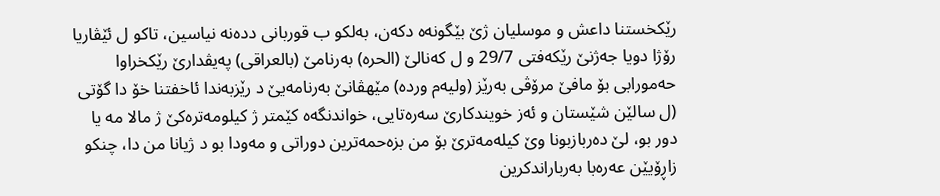رێكخستنا داعش و موسلیان ژێ‌ بێگونه‌ه دكه‌ن، به‌لكو ب قوربانی‌ دده‌نه‌ نیاسین، تاكو ل ئێڤاریا رۆژا دویا جه‌ژنێ‌ رێكه‌فتی‌ 29/7 و ل كه‌نالێ‌ (الحره‌) به‌رنامێ‌ (بالعراقی) په‌یڤدارێ‌ رێكخراوا حه‌مورابی‌ بۆ مافێ‌ مرۆڤی‌ به‌رێز (ولیه‌م ورده‌) مێهڤانێ‌ به‌رنامه‌یێ‌ د رێزبه‌ندا ئاخفتنا خۆ دا گۆتی‌ (ل سالێن شێستان و ئه‌ز خویندكارێ‌ سه‌ره‌تایی‌، خواندنگه‌ه كێمتر ژ كیلومه‌تره‌كێ‌ ژ مالا مه‌ یا دور بو، لێ‌ ده‌ربازبونا وێ‌ كیله‌مه‌ترێ‌ بۆ من بزه‌حمه‌ترین دوراتی‌ و مه‌ودا بو د ژیانا من دا، چنكو زاڕۆیێن عه‌ره‌با به‌رباراندكرین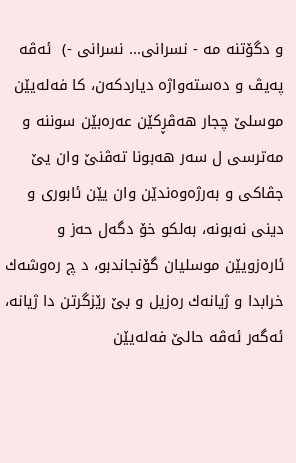و دگۆتنه‌ مه‌ - نسرانی‌... نسرانی‌ -)  ئه‌ڤه‌ په‌یڤ و ده‌سته‌واژه‌ دیاردكه‌ن، كا فه‌له‌یێن موسلێ‌ چجار هه‌ڤڕكێن عه‌ره‌بێن سوننه‌ و مه‌ترسی‌ ل سه‌ر هه‌بونا ته‌ڤنێ‌ وان یێ‌ جڤاكی‌ و به‌رژه‌وه‌ندێن وان یێن ئابوری‌ و دینی‌ نه‌بونه‌، به‌لكو خۆ دگه‌ل حه‌ز و ئاره‌زویێن موسلیان گۆنجاندبو، د چ ره‌وشه‌ك خرابدا و ژیانه‌ك ره‌زیل و بێ رێزگرتن دا ژیانه‌، ئه‌گه‌ر ئه‌ڤه‌ حالێ‌ فه‌له‌یێن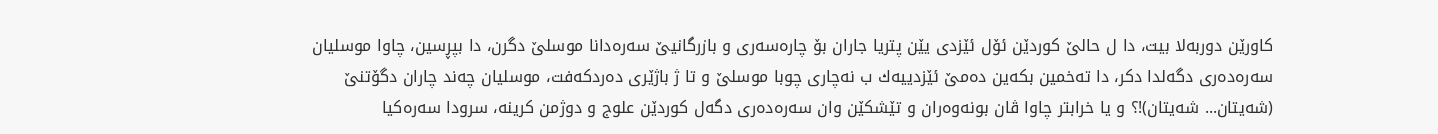كاورێن دوربه‌لا بیت، دا ل حالێ‌ كوردێن ئۆل ئێزدی‌ یێن پتریا جاران بۆ چاره‌سه‌ری‌ و بازرگانیێ‌ سه‌ره‌دانا موسلێ‌ دگرن، دا بپڕسین، چاوا موسلیان سه‌ره‌ده‌ری‌ دگه‌لدا دكر، دا ته‌خمین بكه‌ین ده‌مێ‌ ئێزدییه‌ك ب نه‌چاری‌ چوبا موسلێ‌ و تا ژ باژێری‌ ده‌ردكه‌فت، موسلیان چه‌ند چاران دگۆتنێ‌ (شه‌یتان... شه‌یتان)!؟ و یا خرابتر چاوا ڤان بونه‌وه‌ران و تێشكێن وان سه‌ره‌ده‌ری‌ دگه‌ل كوردێن علوج و دوژمن كرینه‌، سرودا سه‌ره‌كیا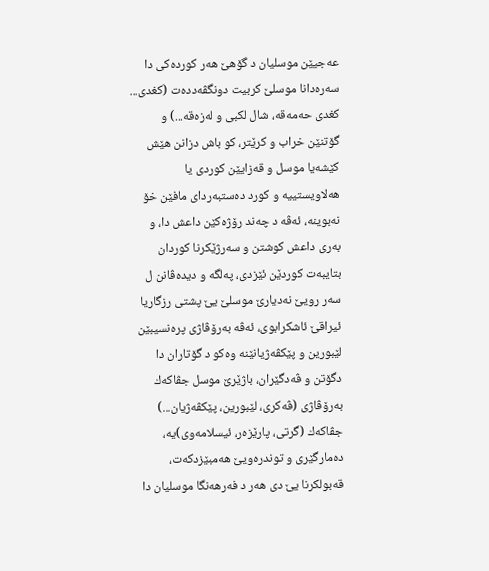عه‌جیێن موسلیان د گۆهێ‌ هه‌ر كورده‌كی‌ دا سه‌ره‌دانا موسلێ‌ كربیت دونگڤه‌دده‌ت (كغدی‌... كغدی‌ حه‌مه‌قه‌، شال لكبی‌ و له‌زه‌قه‌...) و گۆتنێن خراب و كرێتر، كو باش دزانن هێش كێشه‌یا موسل و قه‌زایێن كوردی‌ یا هه‌لاویستییه‌ و كورد ده‌ستبه‌ردای‌ مافێن خۆ نه‌بوینه‌، ئه‌ڤه‌ د چه‌ند رۆژه‌كێن داعش دا، و به‌ری‌ داعش كوشتن و سه‌رژێكرنا كوردان بتایبه‌ت كوردێن ئێزدی‌، په‌لگه‌ و دیده‌ڤانن ل سه‌ر رویێ‌ نه‌دیارێ‌ موسلێ‌ یێ‌ پشتی‌ رزگاریا ئیراقێ‌ ئاشكرابوی‌، ئه‌ڤه‌ به‌رۆڤاژی‌ پره‌نسیبێن لێبورین و پێكڤه‌ژیانێنه‌ وه‌كو د گۆتاران دا دگۆتن و ڤه‌دگێران، باژێرێ‌ موسل جڤاكه‌ك به‌رۆڤاژی‌ (ڤه‌كری‌، لێبورین، پێكڤه‌ژیان...) جڤاكه‌ك (گرتی‌، پارێزه‌ر، ئیسلامه‌وی‌)یه‌، ده‌مارگێری‌ و توندره‌ویێ‌ هه‌مبێزدكه‌ت، قه‌بولكرنا یێ‌ دی‌ هه‌ر د فه‌رهه‌نگا موسلیان دا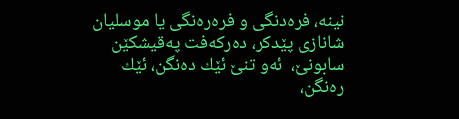نینه‌، فره‌دنگی‌ و فره‌ره‌نگی‌ یا موسلیان شانازی‌ پێدكر، ده‌ركه‌فت په‌قیشكێن سابونێ‌،  ئه‌و تنێ‌ ئێك ده‌نگن، ئێك ره‌نگن،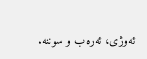ئه‌وژی‌، ئه‌ره‌ب و سوننه‌.